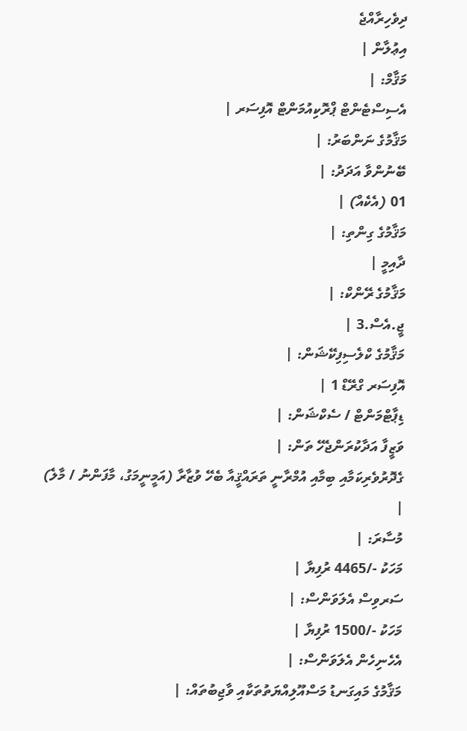ދިވެހިރާއްޖެ
އިޢުލާން |
މަޤާމް: |
އެސިސްޓެންޓް ޕްރޮކިއުމަންޓް އޮފިސަރ |
މަޤާމުގެ ނަންބަރު: |
ބޭނުންވާ އަދަދު: |
01 (އެކެއް) |
މަޤާމުގެ ގިންތި: |
ދާއިމީ |
މަޤާމުގެ ރޭންކް: |
ޖީ.އެސް.3 |
މަޤާމުގެ ކްލެސިފިކޭޝަން: |
އޮފިސަރ ގްރޭޑް 1 |
ޑިޕާޓްމަންޓް / ސެކްޝަން: |
ވަޒީފާ އަދާކުރަންޖެހޭ ތަން: |
ގެދޮރުވެރިކަމާއި ބިމާއި އުމްރާނީ ތަރައްޤީއާ ބެހޭ ވުޒާރާ (އަމީނީމަގު، މާފަންނު / މާލެ) |
މުސާރަ: |
މަހަކު -/4465 ރުފިޔާ |
ސަރވިސް އެލަވަންސް: |
މަހަކު -/1500 ރުފިޔާ |
އެހެނިހެން އެލަވަންސް: |
މަޤާމުގެ މައިގަނޑު މަސްއޫލިއްޔަތުތަކާއި ވާޖިބުތައް: |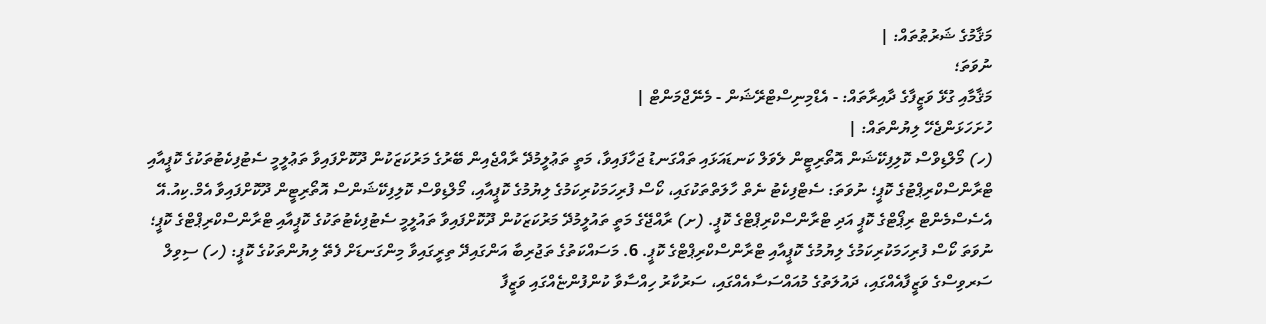މަޤާމުގެ ޝަރުޠުތައް: |
ނުވަތަ؛
މަޤާމާއި ގުޅޭ ވަޒީފާގެ ދާއިރާތައް: - އެޑްމިނިސްޓްރޭޝަން - މެނޭޖްމަންޓް |
ހުށަހަޅަންޖެހޭ ލިޔުންތައް: |
(ހ) މޯލްޑިވްސް ކޮލިފިކޭޝަން އޮތޯރިޓީން ލެވަލް ކަނޑައަޅައި ތައްގަނޑު ޖަހާފައިވާ، މަތީ ތަޢުލީމުދޭ ރާއްޖެއިން ބޭރުގެ މަރުކަޒަކުން ދޫކޮށްފައިވާ ތަޢުލީމީ ސެޓުފިކެޓުތަކުގެ ކޮޕީއާއި ޓްރާންސްކްރިޕްޓުގެ ކޮޕީ؛ ނުވަތަ: ސެޓްފިކެޓު ނެތް ހާލަތްތަކުގައި، ކޯސް ފުރިހަމަކުރިކަމުގެ ލިޔުމުގެ ކޮޕީއާއި، މޯލްޑިވްސް ކޮލިފިކޭޝަންސް އޮތޯރިޓީން ދޫކޮށްފައިވާ އެމް.ކިއު.އޭ އެސެސްމެންޓް ރިޕޯޓްގެ ކޮޕީ އަދި ޓްރާންސްކްރިޕްޓްގެ ކޮޕީ. (ށ) ރާއްޖޭގެ މަތީ ތައުލީމުދޭ މަރުކަޒަކުން ދޫކޮށްފައިވާ ތައުލީމީ ސެޓުފިކެޓުތަކުގެ ކޮޕީއާއި ޓްރާންސްކްރިޕްޓްގެ ކޮޕީ؛ ނުވަތަ ކޯސް ފުރިހަމަކުރިކަމުގެ ލިޔުމުގެ ކޮޕީއާއި ޓްރާންސްކްރިޕްޓްގެ ކޮޕީ. 6. މަސައްކަތުގެ ތަޖުރިބާ އަންގައިދޭ ތިރީގައިވާ މިންގަނޑަށް ފެތޭ ލިޔުންތަކުގެ ކޮޕީ: (ހ) ސިވިލް ސަރވިސްގެ ވަޒީފާއެއްގައި، ދައުލަތުގެ މުއައްސަސާއެއްގައި، ސަރުކާރު ހިއްސާވާ ކުންފުންޏެއްގައި ވަޒީފާ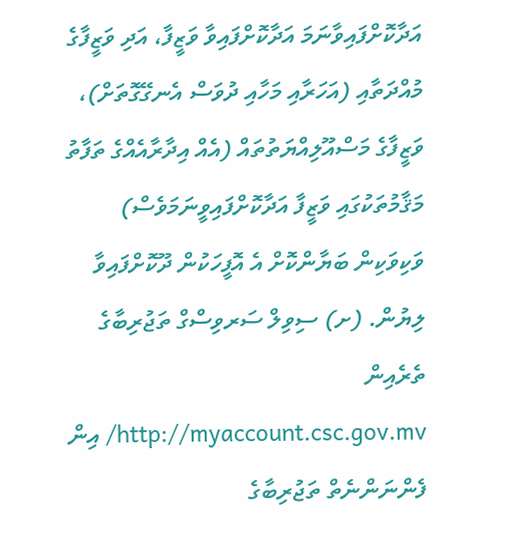އަދާކޮށްފައިވާނަމަ އަދާކޮށްފައިވާ ވަޒީފާ، އަދި ވަޒީފާގެ މުއްދަތާއި (އަހަރާއި މަހާއި ދުވަސް އެނގޭގޮތަށް)، ވަޒީފާގެ މަސްއޫލިއްޔަތުތައް (އެއް އިދާރާއެއްގެ ތަފާތު މަޤާމުތަކުގައި ވަޒީފާ އަދާކޮށްފައިވީނަމަވެސް) ވަކިވަކިން ބަޔާންކޮށް އެ އޮފީހަކުން ދޫކޮށްފައިވާ ލިޔުން. (ށ) ސިވިލް ސަރވިސްގް ތަޖުރިބާގެ ތެރެއިން http://myaccount.csc.gov.mv/ އިން ފެންނަންނެތް ތަޖުރިބާގެ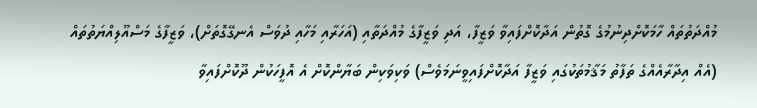މުއްދަތުތައް ހާމަކޮށްދިނުމުގެ ގޮތުން އަދާކޮށްފައިވާ ވަޒީފާ، އަދި ވަޒީފާގެ މުއްދަތާއި (އަހަރާއި މަހާއި ދުވަސް އެނގޭގޮތަށް)، ވަޒީފާގެ މަސްއޫލިއްޔަތުތައް (އެއް އިދާރާއެއްގެ ތަފާތު މަޤާމުތަކުގައި ވަޒީފާ އަދާކޮށްފައިވީނަމަވެސް) ވަކިވަކިން ބަޔާންކޮށް އެ އޮފީހަކުން ދޫކޮށްފައިވާ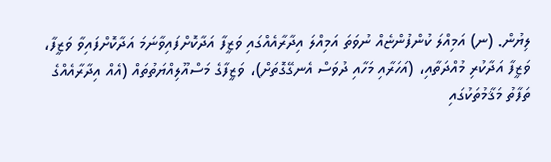ލިޔުން. (ނ) އަމިއްލަ ކުންފުންޏެއް ނުވަތަ އަމިއްލަ އިދާރާއެއްގައި ވަޒީފާ އަދާކޮށްފައިވާނަމަ އަދާކޮށްފައިވާ ވަޒީފާ، ވަޒީފާ އަދާކުރި މުއްދަތާއި، (އަހަރާއި މަހާއި ދުވަސް އެނގޭގޮތަށް)، ވަޒީފާގެ މަސްއޫލިއްޔަތުތައް (އެއް އިދާރާއެއްގެ ތަފާތު މަޤާމުތަކުގައި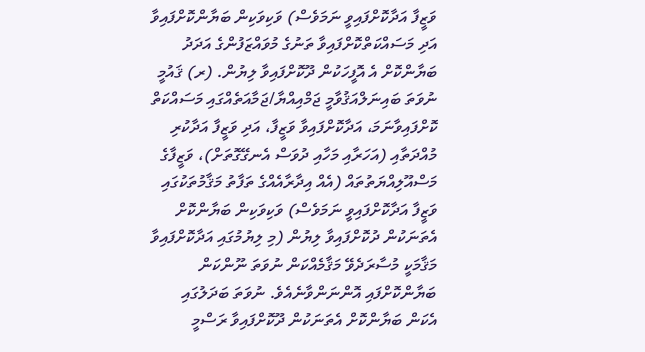ވަޒީފާ އަދާކޮށްފައިވީ ނަމަވެސް) ވަކިވަކިން ބަޔާންކޮށްފައިވާ އަދި މަސައްކަތްކޮށްފައިވާ ތަނުގެ މުވައްޒަފުންގެ އަދަދު ބަޔާންކޮށް އެ އޮފީހަކުން ދޫކޮށްފައިވާ ލިޔުން. (ރ) ޤައުމީ ނުވަތަ ބައިނަލްއަޤުވާމީ ޖަމްއިއްޔާ/ޖަމާއަތެއްގައި މަސައްކަތް ކޮށްފައިވާނަމަ، އަދާކޮށްފައިވާ ވަޒީފާ، އަދި ވަޒީފާ އަދާކުރި މުއްދަތާއި (އަހަރާއި މަހާއި ދުވަސް އެނގޭގޮތަށް)، ވަޒީފާގެ މަސްއޫލިއްޔަތުތައް (އެއް އިދާރާއެއްގެ ތަފާތު މަޤާމުތަކުގައި ވަޒީފާ އަދާކޮށްފައިވީ ނަމަވެސް) ވަކިވަކިން ބަޔާންކޮށް އެތަނަކުން ދުކޮށްފައިވާ ލިޔުން (މި ލިޔުމުގައި އަދާކޮށްފައިވާ މަޤާމަކީ މުސާރަދެވޭ މަޤާމެއްކަން ނުވަތަ ނޫންކަން ބަޔާންކޮށްފައި އޮންނަންވާނެއެވެ. ނުވަތަ ބަދަލުގައި އެކަން ބަޔާންކޮށް އެތަނަކުން ދޫކޮށްފައިވާ ރަސްމީ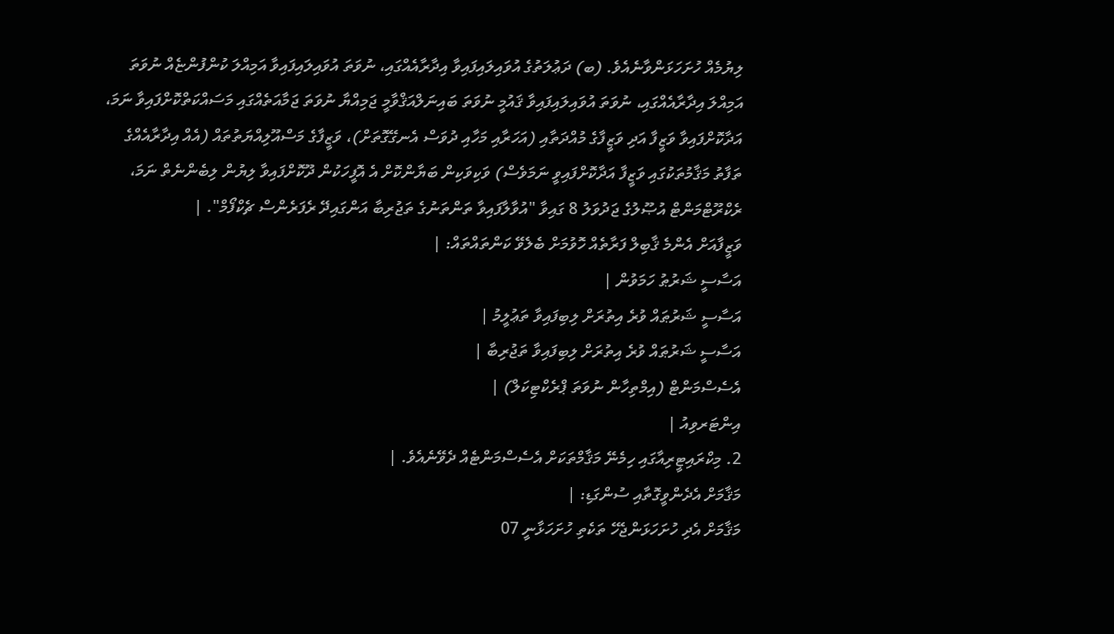ލިޔުމެއް ހުށަހަޅަންވާނެއެވެ. (ބ) ދަޢުލަތުގެ އުވައިލައިފައިވާ އިދާރާއެއްގައި، ނުވަތަ އުވައިލައިފައިވާ އަމިއްލަ ކުންފުންޏެއް ނުވަތަ އަމިއްލަ އިދާރާއެއްގައި، ނުވަތަ އުވައިލައިފައިވާ ޤައުމީ ނުވަތަ ބައިނަލްއަޤްވާމީ ޖަމިއްޔާ ނުވަތަ ޖަމާއަތެއްގައި މަސައްކަތްކޮށްފައިވާ ނަމަ، އަދާކޮށްފައިވާ ވަޒީފާ އަދި ވަޒީފާގެ މުއްދަތާއި (އަހަރާއި މަހާއި ދުވަސް އެނގޭގޮތަށް)، ވަޒީފާގެ މަސްއޫލިއްޔަތުތައް (އެއް އިދާރާއެއްގެ ތަފާތު މަޤާމުތަކުގައި ވަޒީފާ އަދާކޮށްފައިވީ ނަމަވެސް) ވަކިވަކިން ބަޔާންކޮށް އެ އޮފީހަކުން ދޫކޮށްފައިވާ ލިޔުން ލިބެންނެތް ނަމަ، ރެކްރޫޓްމަންޓް އުޞޫލުގެ ޖަދުވަލު 8 ގައިވާ "އުވާލާފައިވާ ތަންތަނުގެ ތަޖުރިބާ އަންގައިދޭ ރެފަރެންސް ޗެކްފޯމް". |
ވަޒީފާއަށް އެންމެ ޤާބިލް ފަރާތެއް ހޮވުމަށް ބެލެވޭ ކަންތައްތައް: |
އަސާސީ ޝަރުޠު ހަމަވުން |
އަސާސީ ޝަރުޠައް ވުރެ އިތުރަށް ލިބިފައިވާ ތަޢުލީމު |
އަސާސީ ޝަރުޠައް ވުރެ އިތުރަށް ލިބިފައިވާ ތަޖުރިބާ |
އެސެސްމަންޓް (އިމްތިހާން ނުވަތަ ޕްރެކްޓިކަލް) |
އިންޓަރވިއު |
2. މިކްރައިޓީރިއާގައި ހިމެނޭ މަޤާމްތަކަށް އެސެސްމަންޓެއް ދެވޭނެއެވެ. |
މަޤާމަށް އެދެންވީގޮތާއި ސުންގަޑި: |
މަޤާމަށް އެދި ހުށަހަޅަންޖެހޭ ތަކެތި ހުށަހަޅާނީ 07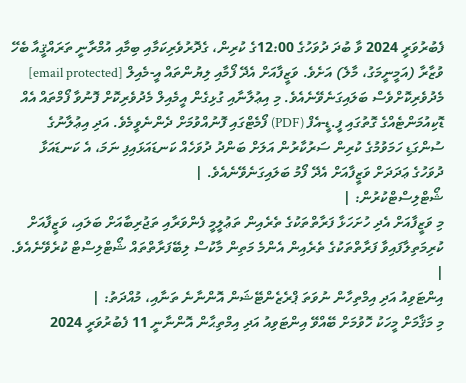ފެބުރުވަރީ 2024 ވާ ބުދަ ދުވަހުގެ 12:00ގެ ކުރިން، ގެދޮރުވެރިކަމާއި ބިމާއި އުމްރާނީ ތަރައްޤީއާ ބެހޭ ވުޒާރާ (އަމީނީމަގު، މާލެ) އަށެވެ. ވަޒީފާއަށް އެދޭ ފޯމާއި ލިޔުންތައް އީ-މެއިލް [email protected] މެދުވެރިކޮށްވެސް ބަލައިގަނެވޭނެއެވެ. މި އިޢުލާނާއި ގުޅިގެން އީމެއިލް މެދުވެރިކޮށް ފޮނުވާ ފޯމްތައް އެއް ޑޮކިއުމަންޓެއްގެ ގޮތުގައި ފީ.ޑީ-އެފް (PDF) ފޯމެޓްގައި ފޮނުއްވުމަށް ދެންނެވީމެވެ. އަދި އިޢުލާނުގެ ސުންގަޑި ހަމަވުމުގެ ކުރިން ސަރުކާރުން އަލަށް ބަންދު ދުވަހެއް ކަނޑައަޅައިފި ނަމަ، އެ ކަނޑައަޅާ ދުވަހުގެ ޢަދަދަށް ވަޒީފާއަށް އެދޭ ފޯމު ބަލައިގަނެވޭނެއެވެ. |
ޝޯޓްލިސްޓްކުރުން: |
މި ވަޒީފާއަށް އެދި ހުށަހަޅާ ފަރާތްތަކުގެ ތެރެއިން ތަޢުލީމީ ފެންވަރާއި ތަޖުރިބާއަށް ބަލައި، ވަޒީފާއަށް ކުރިމަތިލާފައިވާ ފަރާތްތަކުގެ ތެރެއިން އެންމެ މަތިން މާކުސް ލިބޭފަރާތްތައް ޝޯޓްލިސްޓް ކުރެވޭނެއެވެ. |
އިންޓަވިއު އަދި އިމްތިހާން ނުވަތަ ޕްރެޒެންޓޭޝަން އޮންނާނެ ތަނާއި، މުއްދަތު: |
މި މަޤާމަށް މީހަކު ހޮވުމަށް ބޭއްވޭ އިންޓަވިއު އަދި އިމްތިޙާން އޮންނާނީ 11 ފެބުރުވަރީ 2024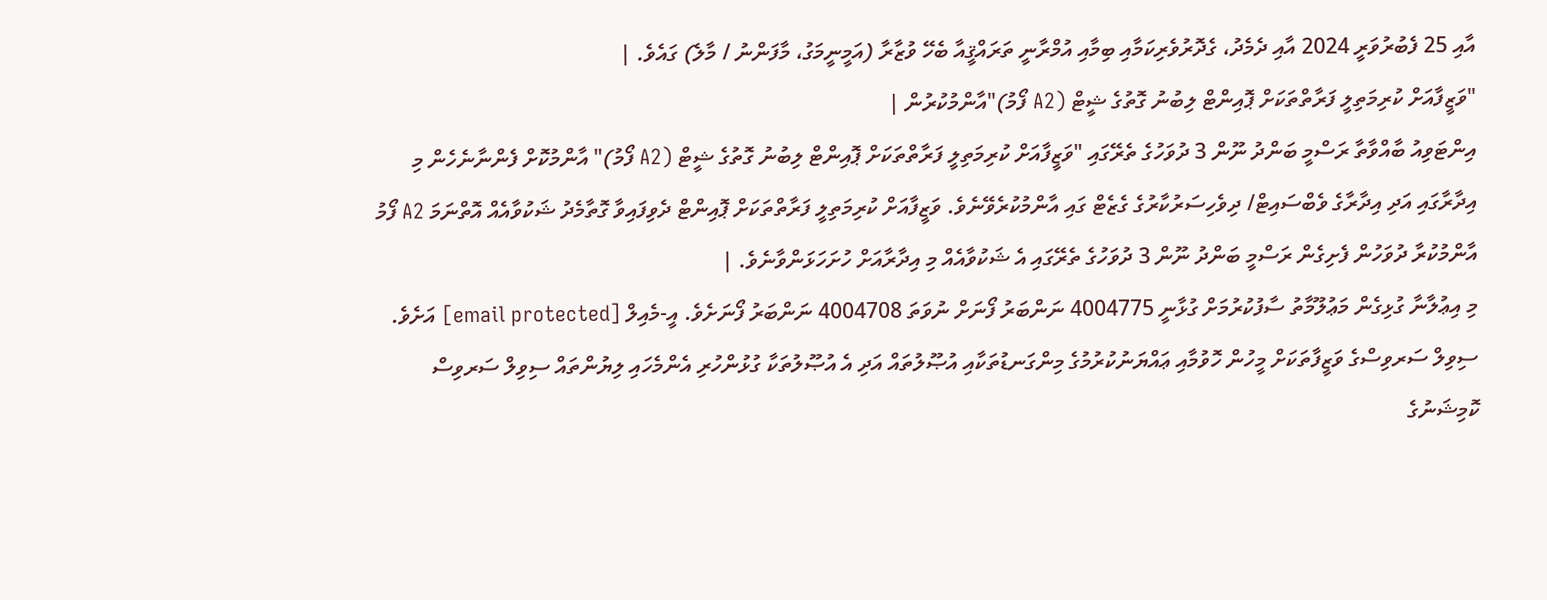އާއި 25 ފެބުރުވަރީ 2024 އާއި ދެމެދު، ގެދޮރުވެރިކަމާއި ބިމާއި އުމްރާނީ ތަރައްޤީއާ ބެހޭ ވުޒާރާ (އަމީނީމަގު، މާފަންނު / މާލެ) ގައެވެ. |
"ވަޒީފާއަށް ކުރިމަތިލީ ފަރާތްތަކަށް ޕޮއިންޓް ލިބުނު ގޮތުގެ ޝީޓް (A2 ފޯމު)"އާންމުކުރުން |
އިންޓަވިއު ބާއްވާތާ ރަސްމީ ބަންދު ނޫން 3 ދުވަހުގެ ތެރޭގައި "ވަޒީފާއަށް ކުރިމަތިލީ ފަރާތްތަކަށް ޕޮއިންޓް ލިބުނު ގޮތުގެ ޝީޓް (A2 ފޯމު)" އާންމުކޮށް ފެންނާނެހެން މި އިދާރާގައި އަދި އިދާރާގެ ވެބްސައިޓް/ ދިވެހިސަރުކާރުގެ ގެޒެޓް ގައި އާންމުކުރެވޭނެވެ. ވަޒީފާއަށް ކުރިމަތިލީ ފަރާތްތަކަށް ޕޮއިންޓް ދެވިފައިވާ ގޮތާމެދު ޝަކުވާއެއް އޮތްނަމަ A2 ފޯމު އާންމުކުރާ ދުވަހުން ފެށިގެން ރަސްމީ ބަންދު ނޫން 3 ދުވަހުގެ ތެރޭގައި އެ ޝަކުވާއެއް މި އިދާރާއަށް ހުށަހަޅަންވާނެވެ. |
މި އިޢުލާނާ ގުޅިގެން މަޢުލޫމާތު ސާފުކުރުމަށް ގުޅާނީ 4004775 ނަންބަރު ފޯނަށް ނުވަތަ 4004708 ނަންބަރު ފޯނަށެވެ. އީ-މެއިލް [email protected] އަށެވެ. ސިވިލް ސަރވިސްގެ ވަޒީފާތަކަށް މީހުން ހޮވުމާއި ޢައްޔަނުކުރުމުގެ މިންގަނޑުތަކާއި އުޞޫލުތައް އަދި އެ އުޞޫލުތަކާ ގުޅުންހުރި އެންމެހައި ލިޔުންތައް ސިވިލް ސަރވިސް ކޮމިޝަނުގެ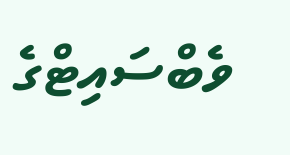ވެބްސައިޓްގެ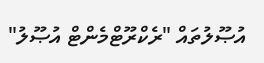އުޞޫލުތައް "ރެކްރޫޓްމެންޓް އުޞޫލު"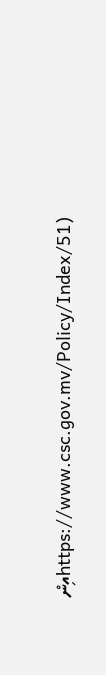(https://www.csc.gov.mv/Policy/Index/51އިން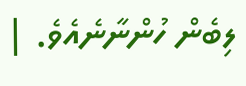ލިބެން ހުންނާނެއެވެ. |